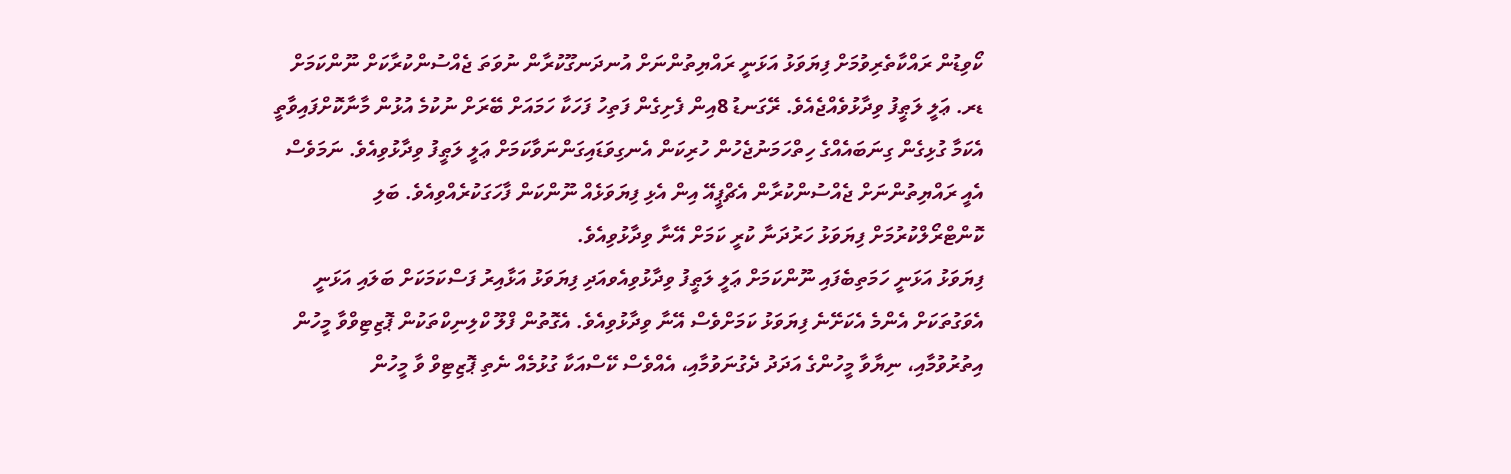ކޯވިޑުން ރައްކާތެރިވުމަށް ފިޔަވަޅު އަޅަނީ ރައްޔިތުންނަށް އުނދަނގޫކުރާން ނުވަތަ ޖެއްސުންކުރާކަށް ނޫންކަމަށް ޑރ. ޢަލީ ލަޠީފު ވިދާޅުވެއްޖެއެވެ. ރޭގަނޑު 8އިން ފެށިގެން ފަތިހު ފަހަކާ ހަމައަށް ބޭރަށް ނުކުމެ އުޅުން މާނާކޮށްފައިވާތީ އެކަމާ ގުޅިގެން ގިނަބައެއްގެ ހިތްހަމަނުޖެހުން ހުރިކަން އެނގިވަޑައިގަންނަވާކަމަށް ޢަލީ ލަޠީފު ވިދާޅުވިއެވެ. ނަމަވެސް އެއީ ރައްޔިތުންނަށް ޖެއްސުންކުރާން އެޗްޕީއޭ އިން އެޅި ފިޔަވަޅެއް ނޫންކަން ފާހަގަކުރެއްވިއެވެ. ބަލި ކޮންޓްރޯލްކުރުމަށް ފިޔަވަޅު ހަރުދަނާ ކުރީ ކަމަށް އޭނާ ވިދާޅުވިއެވެ.
ފިޔަވަޅު އަޅަނީ ހަމަތިބެފައި ނޫންކަމަށް ޢަލީ ލަޠީފު ވިދާޅުވިއެވއަދި ފިޔަވަޅު އަޅާއިރު ފަސްކަމަކަށް ބަލައި އަޅަނީ އެވަގުތަކަށް އެންމެ އެކަށޭނެ ފިޔަވަޅު ކަމަށްވެސް އޭނާ ވިދާޅުވިއެވެ. އެގޮތުން ފްލޫ ކްލިނިކްތަކުން ޕޮޒިޓިވްވާ މީހުން އިތުރުވުމާއި، ނިޔާވާ މީހުންގެ އަދަދު ދެގުނަވުމާއި، އެއްވެސް ކޭސްއަކާ ގުޅުމެއް ނެތި ޕޮޒިޓިވް ވާ މީހުން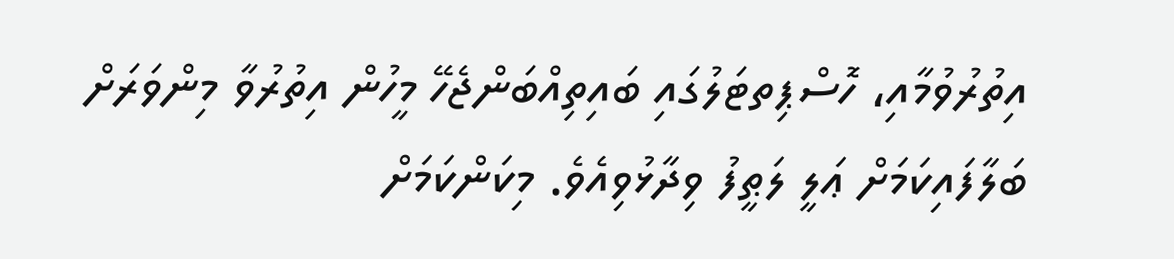އިތުރުވުމާއި، ހޮސްޕިތޓަލުގައި ބައިތިއްބަންޖެހޭ މީހުން އިތުރުވާ މިންވަރަށް ބަލާފައިކަމަށް ޢަލީ ލަޠީފު ވިދާޅުވިއެވެ. މިކަންކަމަށް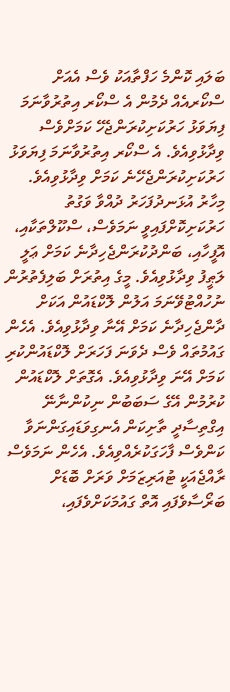ބަލައި ކޮންމެ ހަފްތާއަކު ވެސް އެއަށް ސްކޯރއެއް ދެމުން އެ ސްކޯރ އިތުރުވާނަމަ ފިޔަވަޅު ހަރުކަށިކުރަންޖެހޭ ކަމަށްވެސް ވިދާޅުވިއެވެ. އެ ސްކޯރ އިތުރުވާނަމަ ފިޔަވަޅު ހަރުކަށިކުރަންޖެހޭނެ ކަމަށް ވިދާޅުވިއެވެ.
މިހާރު އުޅަނދުފަހަރު ދުއްވާ ވަގުތު ހަރުކަށިކޮށްފައިވީ ނަމަވެސް، ސްކޫލްތަކާއި، އޮފީހާއި، ބަންދުކުރަންޖެހިދާނެ ކަމަށް ޢަލީ ލަޠީފު ވިދާޅުވިއެވެ. މީގެ އިތުރަށް ބަލިފެތުރުން ނުހުއްޓުވޭނަމަ އަލުން ލޮކްޑައުން އަކަށް ދާންޖެހިދާނެ ކަމަށް އޭނާ ވިދާޅުވިއެވެ. އެހެން ގައުމުތައް ވެސް ދެވަނަ ފަހަރަށް ލޮކްޑައުންކުރި ކަމަށް އޭނަ ވިދާޅުވިއެވެ. އެގޮތަށް ލޮކްޑައުން ކުރުމުން އޭގެ ސަބަބުން ނިކުންނާނޭ އިގްތިސާދީ ތާށިކަން އެނގިވަޑައިގަންނަވާ ކަންވެސް ފާހަގަކުރެއްވިއެވެ. އެހެން ނަމަވެސް ރާއްޖެއަކީ ޓުއަރިޒަމަށް ވަރަށް ބޮޑަށް ބަރޯސާވެފައި އޮތް ގައުމަކަށްވެފައި،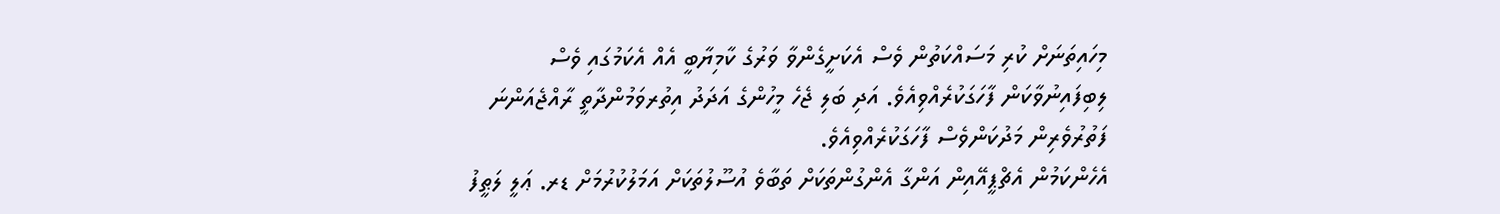މިހައިތަނަށް ކުރި މަސައްކަތުން ވެސް އެކަށީގެންވާ ވަރުގެ ކާމިޔާބީ އެއް އެކަމުގައި ވެސް ލިބިފައިނުވާކަން ފާހަގަކުރެއްވިއެވެ. އަދި ބަލި ޖެހެ މީހުންގެ އަދަދު އިތުރވަމުންދާތީ ރާއްޖެއަންނަ ފަތުރުވެރިން މަދުކަންވެސް ފާހަގަކުރެއްވިއެވެ.
އެހެންކަމުން އެޗްޕީއޭއިން އަންގާ އެންގުންތަކަށް ތަބާވެ އުސޫލުތަކަށް އަމަލުކުރުމަށް ޑރ. ޢަލީ ލަޠީފު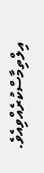އިލްތިމާސްކުރެއްވިއެވެ.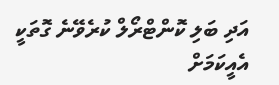އަދި ބަލި ކޮންޓްރޯލް ކުރެވޭނެ ގޮތަކީ އެއީކަމަށް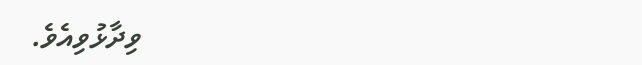ވިދާޅުވިއެވެ.